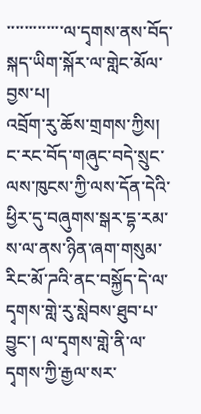་་་་་་་་་་་་་ལ་དྭགས་ནས་བོད་སྐད་ཡིག་སྐོར་ལ་གླེང་མོལ་བྱས་པ།
འབྲོག་རུ་ཆོས་གྲགས་ཀྱིས།
ང་རང་བོད་གཞུང་བདེ་སྲུང་ལས་ཁུངས་ཀྱི་ལས་དོན་དེའི་ཕྱིར་དུ་བཞུགས་སྒར་དྷ་རམ་ས་ལ་ནས་ཉིན་ཞག་གསུམ་རིང་མོ་ཌའི་ནང་བསྐྱོད་དེ་ལ་དྭགས་གླེ་རུ་སླེབས་ཐུབ་པ་བྱུང་། ལ་དྭགས་གླེ་ནི་ལ་དྭགས་ཀྱི་རྒྱལ་སར་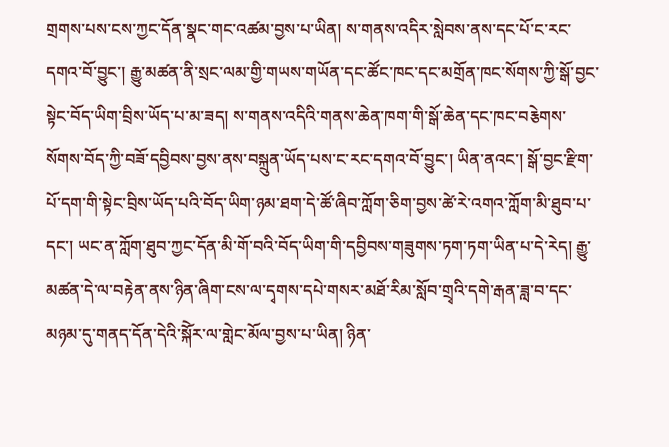གྲགས་པས་ངས་ཀྱང་དོན་སྣང་གང་འཚམ་བྱས་པ་ཡིན། ས་གནས་འདིར་སླེབས་ནས་དང་པོ་ང་རང་དགའ་བོ་བྱུང་། རྒྱུ་མཚན་ནི་སྲང་ལམ་གྱི་གཡས་གཡོན་དང་ཚོང་ཁང་དང་མགྲོན་ཁང་སོགས་ཀྱི་སྒོ་བྱང་སྟེང་བོད་ཡིག་བྲིས་ཡོད་པ་མ་ཟད། ས་གནས་འདིའི་གནས་ཆེན་ཁག་གི་སྒོ་ཆེན་དང་ཁང་བརྕེགས་སོགས་བོད་ཀྱི་བཟོ་དབྱིབས་བྱས་ནས་བསྐྲུན་ཡོད་པས་ང་རང་དགའ་བོ་བྱུང་། ཡིན་ནའང་། སྒོ་བྱང་རྫིག་པོ་དག་གི་སྟེང་བྲིས་ཡོད་པའི་བོད་ཡིག་ཉམ་ཐག་དེ་ཚོ་ཞིབ་ཀློག་ཅིག་བྱས་ཚེ་རེ་འགའ་ཀློག་མི་ཐུབ་པ་དང་། ཡང་ན་ཀློག་ཐུབ་ཀྱང་དོན་མི་གོ་བའི་བོད་ཡིག་གི་དབྱིབས་གཟུགས་ཏག་ཏག་ཡིན་པ་དེ་རེད། རྒྱུ་མཚན་དེ་ལ་བརྟེན་ནས་ཉིན་ཞིག་ངས་ལ་དྭགས་དཔེ་གསར་མཐོ་རིམ་སློབ་གྲྭའི་དགེ་རྒན་ཟླ་བ་དང་མཉམ་དུ་གནད་དོན་དེའི་སྐོེར་ལ་གླེང་མོལ་བྱས་པ་ཡིན། ཉིན་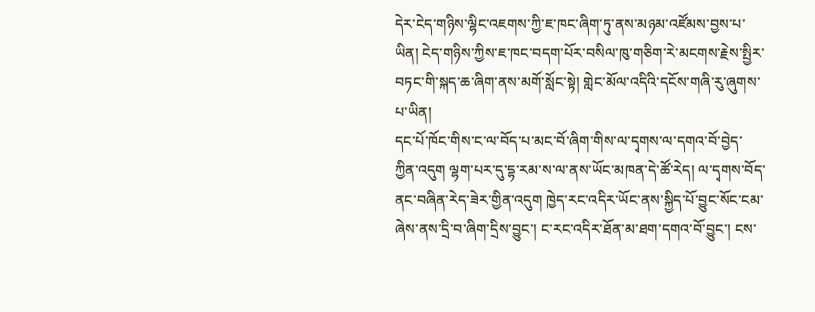དེར་ངེད་གཉིས་ལྷིང་འཇགས་ཀྱི་ཇ་ཁང་ཞིག་ཏུ་ནས་མཉམ་འཛོམས་བྱས་པ་ཡིན། ངེད་གཉིས་ཀྱིས་ཇ་ཁང་བདག་པོར་བསིལ་ཁུ་གཅིག་རེ་མངགས་རྗེས་སྤྱིར་བཏང་གི་སྐད་ཆ་ཞིག་ནས་མགོ་སློང་སྟེ། གླེང་མོལ་འདིའི་དངོས་གཞི་རུ་ཞུགས་པ་ཡིན།
དང་པོ་ཁོང་གིས་ང་ལ་བོད་པ་མང་བོ་ཞིག་གིས་ལ་དྭགས་ལ་དགའ་བོ་བྱེད་ཀྱིན་འདུག ལྷག་པར་དུ་དྷ་རམ་ས་ལ་ནས་ཡོང་མཁན་དེ་ཚོ་རེད། ལ་དྭགས་བོད་ནང་བཞིན་རེད་ཟེར་གྱིན་འདུག ཁྱེད་རང་འདིར་ཡོང་ནས་སྐྱིད་པོ་བྱུང་སོང་ངམ་ཞེས་ནས་དྲི་བ་ཞིག་དྲིས་བྱུང་། ང་རང་འདིར་ཐོན་མ་ཐག་དགའ་བོ་བྱུང་། ངས་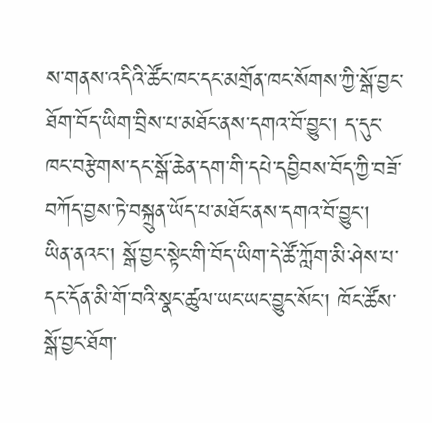ས་གནས་འདིའི་ཚོང་ཁང་དང་མགྲོན་ཁང་སོགས་ཀྱི་སྒོ་བྱང་ཐོག་བོད་ཡིག་བྲིས་པ་མཐོང་ནས་དགའ་བོ་བྱུང་། ད་དུང་ཁང་བརྩེགས་དང་སྒོ་ཆེན་དག་གི་དཔེ་དབྱིབས་བོད་ཀྱི་བཟོ་བཀོད་བྱས་ཏེ་བསྐྲུན་ཡོད་པ་མཐོང་ནས་དགའ་བོ་བྱུང་། ཡིན་ནའང་། སྒོ་བྱང་སྟེང་གི་བོད་ཡིག་དེ་ཚོ་ཀློག་མི་ཤེས་པ་དང་དོན་མི་གོ་བའི་སྣང་ཚུལ་ཡང་ཡང་བྱུང་སོང་། ཁོང་ཚོས་སྒོ་བྱང་ཐོག་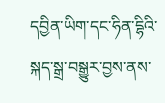དབྱིན་ཡིག་དང་ཧིན་དྷིའི་སྐད་སྒྲ་བསྒྱུར་བྱས་ནས་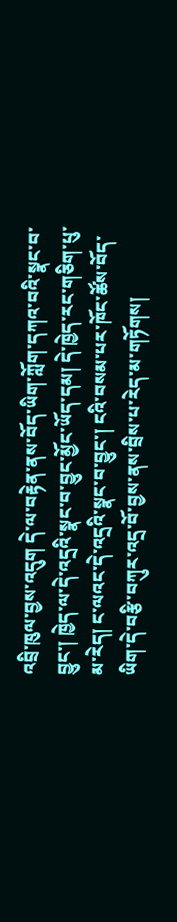འབྲི་ཁུལ་བྱས་འདུག དེ་ལ་བརྟེན་ནས་བོད་ཡིག་ཀློག་དཀའ་བའི་སྣང་བ་བྱུང་། ཁྱེད་ལ་དེ་འདྲའི་སྣང་བ་བྱུང་མྱོང་ཡོད་དམ། དེ་ཁྱེད་རང་གཅིག་པུ་མ་རེད། ང་ལའང་དེ་འདྲའི་སྣང་བ་བྱུང་། ངའི་བསམ་པར་ཁོང་ཚོས་བོད་ཡིག་དེ་བརྩི་བཀུར་འདྲ་བོ་བྱས་ནས་བྲིས་པ་རེད་མ་གཏོགས།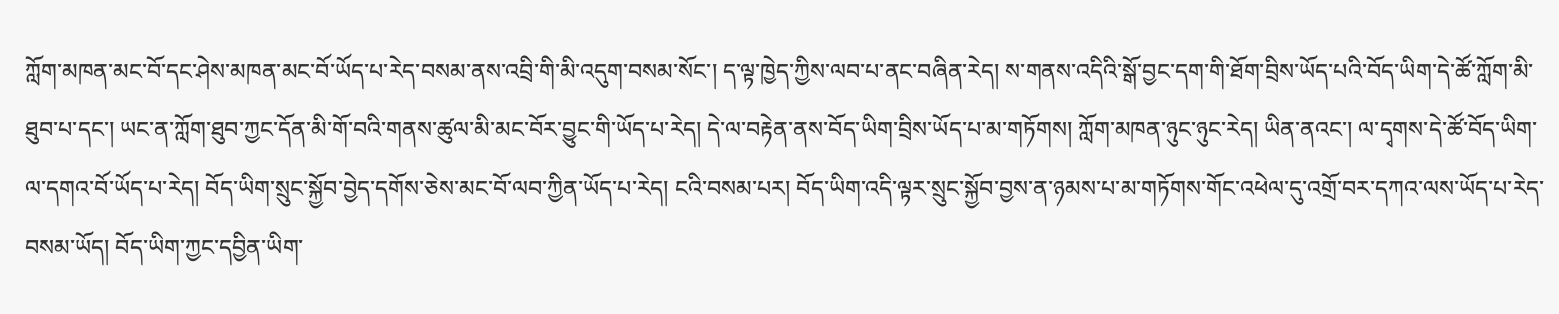ཀློག་མཁན་མང་བོ་དང་ཤེས་མཁན་མང་བོ་ཡོད་པ་རེད་བསམ་ནས་འབྲི་གི་མི་འདུག་བསམ་སོང་། ད་ལྟ་ཁྱེད་ཀྱིས་ལབ་པ་ནང་བཞིན་རེད། ས་གནས་འདིའི་སྒོ་བྱང་དག་གི་ཐོག་བྲིས་ཡོད་པའི་བོད་ཡིག་དེ་ཚོ་ཀློག་མི་ཐུབ་པ་དང་། ཡང་ན་ཀློག་ཐུབ་ཀྱང་དོན་མི་གོ་བའི་གནས་ཚུལ་མི་མང་བོར་བྱུང་གི་ཡོད་པ་རེད། དེ་ལ་བརྟེན་ནས་བོད་ཡིག་བྲིས་ཡོད་པ་མ་གཏོགས། ཀློག་མཁན་ཉུང་ཉུང་རེད། ཡིན་ནའང་། ལ་དྭགས་དེ་ཚོ་བོད་ཡིག་ལ་དགའ་བོ་ཡོད་པ་རེད། བོད་ཡིག་སྲུང་སྐྱོབ་བྱེད་དགོས་ཅེས་མང་བོ་ལབ་ཀྱིན་ཡོད་པ་རེད། ངའི་བསམ་པར། བོད་ཡིག་འདི་ལྟར་སྲུང་སྐྱོབ་བྱས་ན་ཉམས་པ་མ་གཏོགས་གོང་འཕེལ་དུ་འགྲོ་བར་དཀའ་ལས་ཡོད་པ་རེད་བསམ་ཡོད། བོད་ཡིག་ཀྱང་དབྱིན་ཡིག་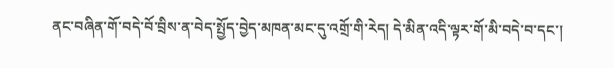ནང་བཞིན་གོ་བདེ་བོ་བྲིས་ན་བེད་སྤྱོད་བྱེད་མཁན་མང་དུ་འགྲོ་གི་རེད། དེ་མིན་འདི་ལྟར་གོ་མི་བདེ་བ་དང་།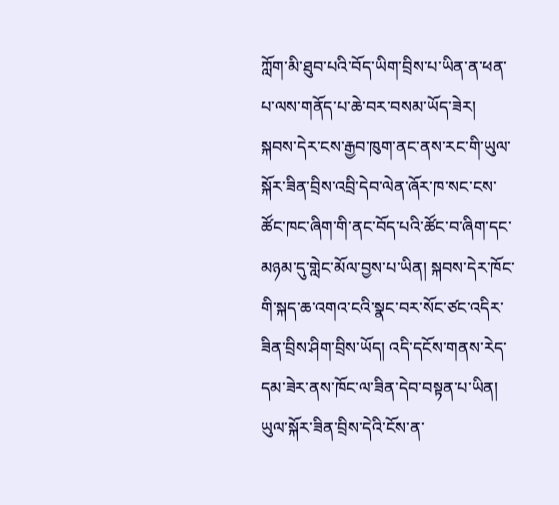ཀློག་མི་ཐུབ་པའི་བོད་ཡིག་བྲིས་པ་ཡིན་ན་ཕན་པ་ལས་གནོད་པ་ཆེ་བར་བསམ་ཡོད་ཟེར།
སྐབས་དེར་ངས་རྒྱབ་ཁུག་ནང་ནས་རང་གི་ཡུལ་སྐོར་ཟིན་བྲིས་འབྲི་དེབ་ལེན་ཞོར་ཁ་སང་ངས་ཚོང་ཁང་ཞིག་གི་ནང་བོད་པའི་ཚོང་བ་ཞིག་དང་མཉམ་དུ་གླེང་མོལ་བྱས་པ་ཡིན། སྐབས་དེར་ཁོང་གི་སྐད་ཆ་འགའ་ངའི་སྣང་བར་སོང་ཙང་འདིར་ཟིན་བྲིས་ཤིག་བྲིས་ཡོད། འདི་དངོས་གནས་རེད་དམ་ཟེར་ནས་ཁོང་ལ་ཟིན་དེབ་བསྟན་པ་ཡིན། ཡུལ་སྐོར་ཟིན་བྲིས་དེའི་ངོས་ན་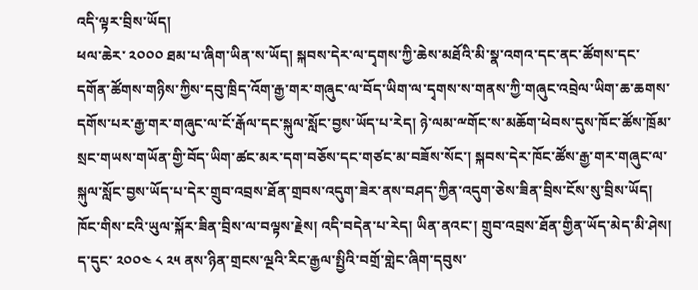འདི་ལྟར་བྲིས་ཡོད།
ཕལ་ཆེར་ ༢༠༠༠ ཐམ་པ་ཞིག་ཡིན་ས་ཡོད། སྐབས་དེར་ལ་དྭགས་ཀྱི་ཆེས་མཐོའི་མི་སྣ་འགའ་དང་ནང་ཚོགས་དང་དགོན་ཚོགས་གཉིས་ཀྱིས་དབུ་ཁྲིད་འོག་རྒྱ་གར་གཞུང་ལ་བོད་ཡིག་ལ་དྭགས་ས་གནས་ཀྱི་གཞུང་འབྲེལ་ཡིག་ཆ་ཆགས་དགོས་པར་རྒྱ་གར་གཞུང་ལ་ངོ་རྒོལ་དང་སྐུལ་སློང་བྱས་ཡོད་པ་རེད། ཉེ་ལམ་ྋགོང་ས་མཆོག་ཕེབས་དུས་ཁོང་ཚོས་ཁྲོམ་སྲང་གཡས་གཡོན་གྱི་བོད་ཡིག་ཚང་མར་དག་བཅོས་དང་གཙང་མ་བཟོས་སོང་། སྐབས་དེར་ཁོང་ཚོས་རྒྱ་གར་གཞུང་ལ་སྐུལ་སློང་བྱས་ཡོད་པ་དེར་གྲུབ་འབྲས་ཐོན་གྲབས་འདུག་ཟེར་ནས་བཤད་ཀྱིན་འདུག་ཅེས་ཟིན་བྲིས་ངོས་སུ་བྲིས་ཡོད།
ཁོང་གིས་ངའི་ཡུལ་སྐོར་ཟིན་བྲིས་ལ་བལྟས་རྗེས། འདི་བདེན་པ་རེད། ཡིན་ནའང་། གྲུབ་འབྲས་ཐོན་གྱིན་ཡོད་མེད་མི་ཤེས། ད་དུང་ ༢༠༠༤ ༨ ༢༥ ནས་ཉིན་གྲངས་ལྔའི་རིང་རྒྱལ་སྤྱིའི་བགྲོ་གླེང་ཞིག་དབུས་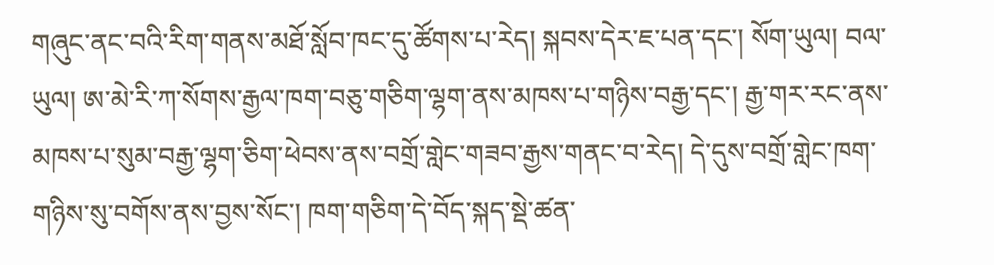གཞུང་ནང་བའི་རིག་གནས་མཐོ་སློབ་ཁང་དུ་ཚོགས་པ་རེད། སྐབས་དེར་ཇ་པན་དང་། སོག་ཡུལ། བལ་ཡུལ། ཨ་མེ་རི་ཀ་སོགས་རྒྱལ་ཁག་བཅུ་གཅིག་ལྷག་ནས་མཁས་པ་གཉིས་བརྒྱ་དང་། རྒྱ་གར་རང་ནས་མཁས་པ་སུམ་བརྒྱ་ལྷག་ཅིག་ཕེབས་ནས་བགྲོ་གླེང་གཟབ་རྒྱས་གནང་བ་རེད། དེ་དུས་བགྲོ་གླེང་ཁག་གཉིས་སུ་བགོས་ནས་བྱས་སོང་། ཁག་གཅིག་དེ་བོད་སྐད་སྡེ་ཚན་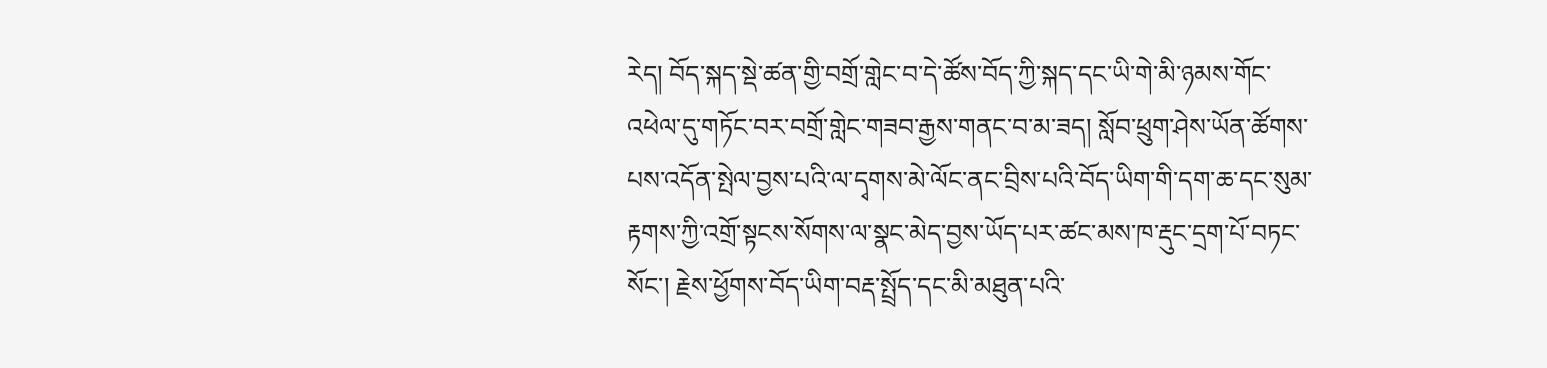རེད། བོད་སྐད་སྡེ་ཚན་གྱི་བགྲོ་གླེང་བ་དེ་ཚོས་བོད་ཀྱི་སྐད་དང་ཡི་གེ་མི་ཉམས་གོང་འཕེལ་དུ་གཏོང་བར་བགྲོ་གླེང་གཟབ་རྒྱས་གནང་བ་མ་ཟད། སློབ་ཕྲུག་ཤེས་ཡོན་ཚོགས་པས་འདོན་སྤེལ་བྱས་པའི་ལ་དྭགས་མེ་ལོང་ནང་བྲིས་པའི་བོད་ཡིག་གི་དག་ཆ་དང་སུམ་རྟགས་ཀྱི་འགྲོ་སྟངས་སོགས་ལ་སྣང་མེད་བྱས་ཡོད་པར་ཚང་མས་ཁ་རྡུང་དྲག་པོ་བཏང་སོང་། རྗེས་ཕྱོགས་བོད་ཡིག་བརྡ་སྤྲོད་དང་མི་མཐུན་པའི་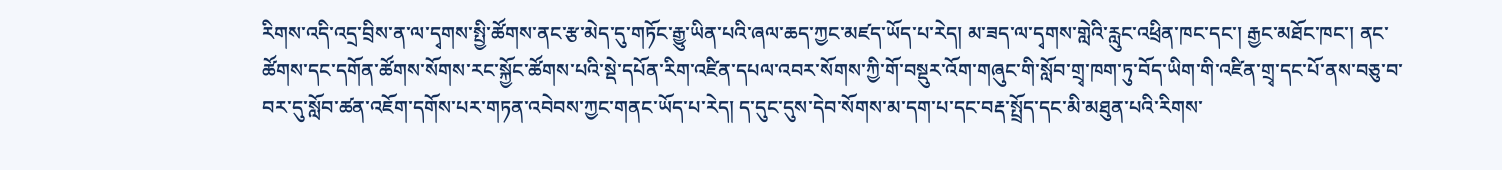རིགས་འདི་འདྲ་བྲིས་ན་ལ་དྭགས་སྤྱི་ཚོགས་ནང་རྩ་མེད་དུ་གཏོང་རྒྱུ་ཡིན་པའི་ཞལ་ཆད་ཀྱང་མཛད་ཡོད་པ་རེད། མ་ཟད་ལ་དྭགས་གླེའི་རླུང་འཕྲིན་ཁང་དང་། རྒྱང་མཐོང་ཁང་། ནང་ཚོགས་དང་དགོན་ཚོགས་སོགས་རང་སྐྱོང་ཚོགས་པའི་སྡེ་དཔོན་རིག་འཛིན་དཔལ་འབར་སོགས་ཀྱི་གོ་བསྡུར་འོག་གཞུང་གི་སློབ་གྲྭ་ཁག་ཏུ་བོད་ཡིག་གི་འཛིན་གྲྭ་དང་པོ་ནས་བཅུ་བ་བར་དུ་སློབ་ཚན་འཇོག་དགོས་པར་གཏན་འབེབས་ཀྱང་གནང་ཡོད་པ་རེད། ད་དུང་དུས་དེབ་སོགས་མ་དག་པ་དང་བརྡ་སྤྲོད་དང་མི་མཐུན་པའི་རིགས་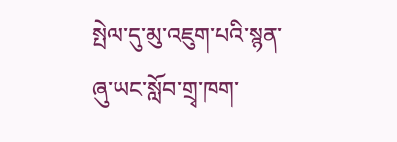སྤེལ་དུ་མུ་འཇུག་པའི་སྙན་ཞུ་ཡང་སློབ་གྲྭ་ཁག་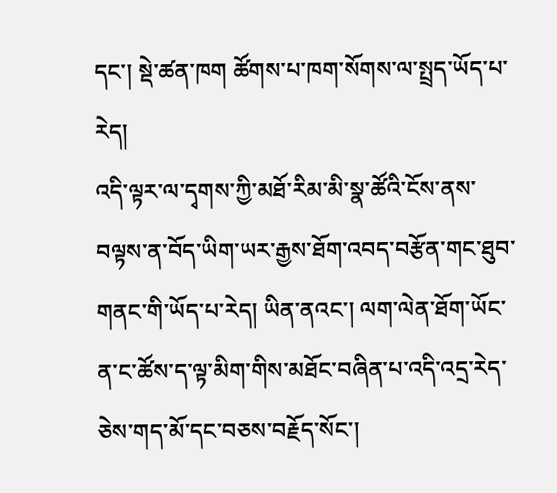དང་། སྡེ་ཚན་ཁག ཚོགས་པ་ཁག་སོགས་ལ་སྤྲད་ཡོད་པ་རེད།
འདི་ལྟར་ལ་དྭགས་ཀྱི་མཐོ་རིམ་མི་སྣ་ཚོའི་ངོས་ནས་བལྟས་ན་བོད་ཡིག་ཡར་རྒྱས་ཐོག་འབད་བརྩོན་གང་ཐུབ་གནང་གི་ཡོད་པ་རེད། ཡིན་ནའང་། ལག་ལེན་ཐོག་ཡོང་ན་ང་ཚོས་ད་ལྟ་མིག་གིས་མཐོང་བཞིན་པ་འདི་འདྲ་རེད་ཅེས་གད་མོ་དང་བཅས་བརྗོད་སོང་།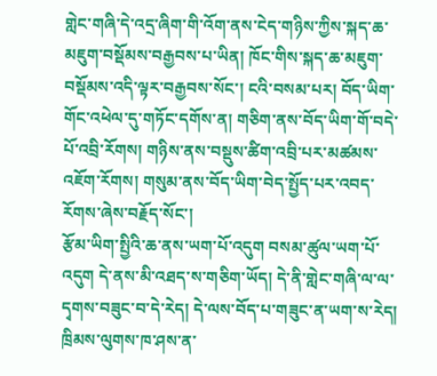གླེང་གཞི་དེ་འདྲ་ཞིག་གི་འོག་ནས་ངེད་གཉིས་ཀྱིས་སྐད་ཆ་མཇུག་བསྡོམས་བརྒྱབས་པ་ཡིན། ཁོང་གིས་སྐད་ཆ་མཇུག་བསྡོམས་འདི་ལྟར་བརྒྱབས་སོང་། ངའི་བསམ་པར། བོད་ཡིག་གོང་འཕེལ་དུ་གཏོང་དགོས་ན། གཅིག་ནས་བོད་ཡིག་གོ་བདེ་པོ་འབྲི་རོགས། གཉིས་ནས་བསྡུས་ཚིག་འབྲི་པར་མཚམས་འཇོག་རོགས། གསུམ་ནས་བོད་ཡིག་བེད་སྤྱོད་པར་འབད་རོགས་ཞེས་བརྗོད་སོང་།
རྩོམ་ཡིག་སྤྱིའི་ཆ་ནས་ཡག་པོ་འདུག བསམ་ཚུལ་ཡག་པོ་འདུག དེ་ནས་མི་འཐད་ས་གཅིག་ཡོད། དེ་ནི་གླེང་གཞི་ལ་ལ་དྭགས་བཟུང་བ་དེ་རེད། དེ་ལས་བོད་པ་གཟུང་ན་ཡག་ས་རེད། ཁྲིམས་ལུགས་ཁ་ཤས་ན་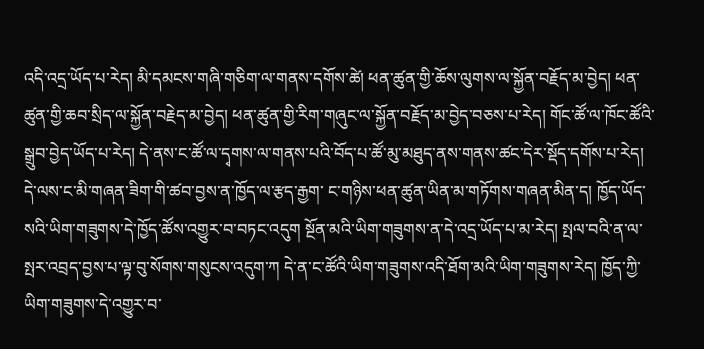འདི་འདྲ་ཡོད་པ་རེད། མི་དམངས་གཞི་གཅིག་ལ་གནས་དགོས་ཚེ། ཕན་ཚུན་གྱི་ཆོས་ལུགས་ལ་སྐྱོན་བརྗོད་མ་བྱེད། ཕན་ཚུན་གྱི་ཆབ་སྲིད་ལ་སྐྱོན་བརྗེད་མ་བྱེད། ཕན་ཚུན་གྱི་རིག་གཞུང་ལ་སྐྱོན་བརྗོད་མ་བྱེད་བཅས་པ་རེད། གོང་ཚོ་ལ་ཁོང་ཚོའི་སྒྲུབ་བྱེད་ཡོད་པ་རེད། དེ་ནས་ང་ཚོ་ལ་དྭགས་ལ་གནས་པའི་བོད་པ་ཚོ་མུ་མཐུད་ནས་གནས་ཚང་དེར་སྡོད་དགོས་པ་རེད།
དེ་ལས་ང་མི་གཞན་ཟིག་གི་ཚབ་བྱས་ན་ཁྱོད་ལ་རྩད་རྒྱག་ ང་གཉིས་ཕན་ཚུན་ཡིན་མ་གཏོགས་གཞན་མིན་ད། ཁྱོད་ཡོད་སའི་ཡིག་གཟུགས་དེ་ཁྱོད་ཚོས་འགྱུར་བ་བཏང་འདུག སྔོན་མའི་ཡིག་གཟུགས་ན་དེ་འདྲ་ཡོད་པ་མ་རེད། སྤལ་བའི་ན་ལ་སྤར་འབྲད་བྱས་པ་ལྟ་བུ་སོགས་གསུངས་འདུག་ཀ དེ་ན་ང་ཚོའི་ཡིག་གཟུགས་འདི་ཐོག་མའི་ཡིག་གཟུགས་རེད། ཁྱོད་ཀྱི་ཡིག་གཟུགས་དེ་འགྱུར་བ་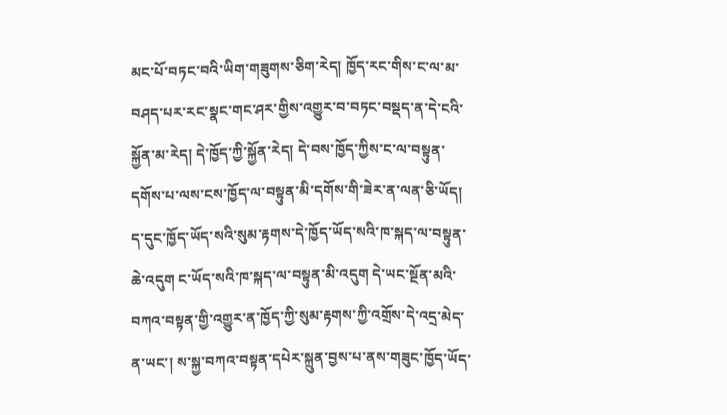མང་པོ་བཏང་བའི་ཡིག་གཟུགས་ཅིག་རེད། ཁྱོད་རང་གིས་ང་ལ་མ་བཤད་པར་རང་སྣང་གང་ཤར་གྱིས་འགྱུར་བ་བཏང་བསྡད་ན་དེ་ངའི་སྐྱོན་མ་རེད། དེ་ཁྱོད་ཀྱི་སྐྱོན་རེད། དེ་བས་ཁྱོད་ཀྱིས་ང་ལ་བསྟུན་དགོས་པ་ལས་ངས་ཁྱོད་ལ་བསྟུན་མི་དགོས་གི་ཟེར་ན་ལན་ཅི་ཡོད། ད་དུང་ཁྱོད་ཡོད་སའི་སུམ་རྟགས་དེ་ཁྱོད་ཡོད་སའི་ཁ་སྐད་ལ་བསྟུན་ཆེ་འདུག ང་ཡོད་སའི་ཁ་སྐད་ལ་བསྟུན་མི་འདུག དེ་ཡང་སྔོན་མའི་བཀའ་བསྟན་གྱི་འགྱུར་ན་ཁྱོད་ཀྱི་སུམ་རྟགས་ཀྱི་འགྲོས་དེ་འདྲ་མེད་ན་ཡང་། ས་སྐྱ་བཀའ་བསྟན་དཔེར་སྐྲུན་བྱས་པ་ནས་གཟུང་ཁྱོད་ཡོད་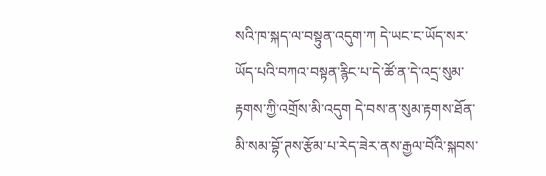སའི་ཁ་སྐད་ལ་བསྟུན་འདུག་ཀ དེ་ཡང་ང་ཡོད་སར་ཡོད་པའི་བཀའ་བསྟན་རྙིང་པ་དེ་ཚོ་ན་དེ་འདྲ་སུམ་རྟགས་ཀྱི་འགྲོས་མི་འདུག དེ་བས་ན་སུམ་རྟགས་ཐོན་མི་སམ་བྷོ་ཊས་རྩོམ་པ་རེད་ཟེར་ནས་རྒྱལ་བོའི་སྐབས་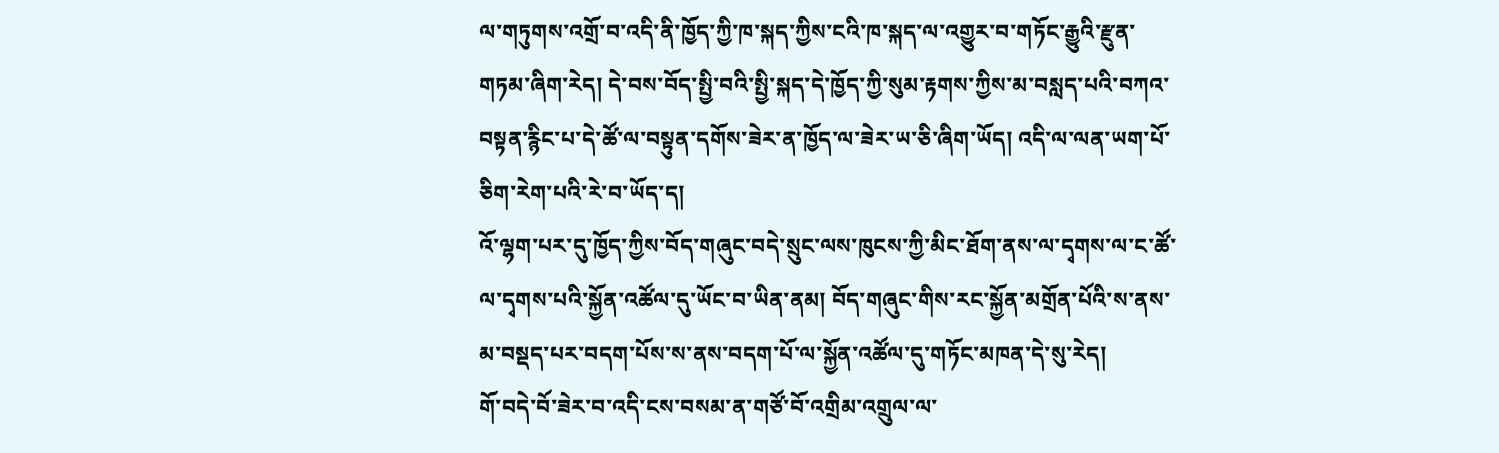ལ་གཏུགས་འགྲོ་བ་འདི་ནི་ཁྱོད་ཀྱི་ཁ་སྐད་ཀྱིས་ངའི་ཁ་སྐད་ལ་འགྱུར་བ་གཏོང་རྒྱུའི་རྫུན་གཏམ་ཞིག་རེད། དེ་བས་བོད་སྤྱི་བའི་སྤྱི་སྐད་དེ་ཁྱོད་ཀྱི་སུམ་རྟགས་ཀྱིས་མ་བསླད་པའི་བཀའ་བསྟན་རྙིང་པ་དེ་ཚོ་ལ་བསྟུན་དགོས་ཟེར་ན་ཁྱོད་ལ་ཟེར་ཡ་ཅི་ཞིག་ཡོད། འདི་ལ་ལན་ཡག་པོ་ཅིག་རེག་པའི་རེ་བ་ཡོད་ད།
འོ་ལྷག་པར་དུ་ཁྱོད་ཀྱིས་བོད་གཞུང་བདེ་སྲུང་ལས་ཁུངས་ཀྱི་མིང་ཐོག་ནས་ལ་དྭགས་ལ་ང་ཚོ་ལ་དྭགས་པའི་སྐྱོན་འཚོལ་དུ་ཡོང་བ་ཡིན་ནམ། བོད་གཞུང་གིས་རང་སྐྱོན་མགྲོན་པོའི་ས་ནས་མ་བསྡད་པར་བདག་པོས་ས་ནས་བདག་པོ་ལ་སྐྱོན་འཚོལ་དུ་གཏོང་མཁན་དེ་སུ་རེད།
གོ་བདེ་བོ་ཟེར་བ་འདི་ངས་བསམ་ན་གཙོ་བོ་འགྲིམ་འགྲུལ་ལ་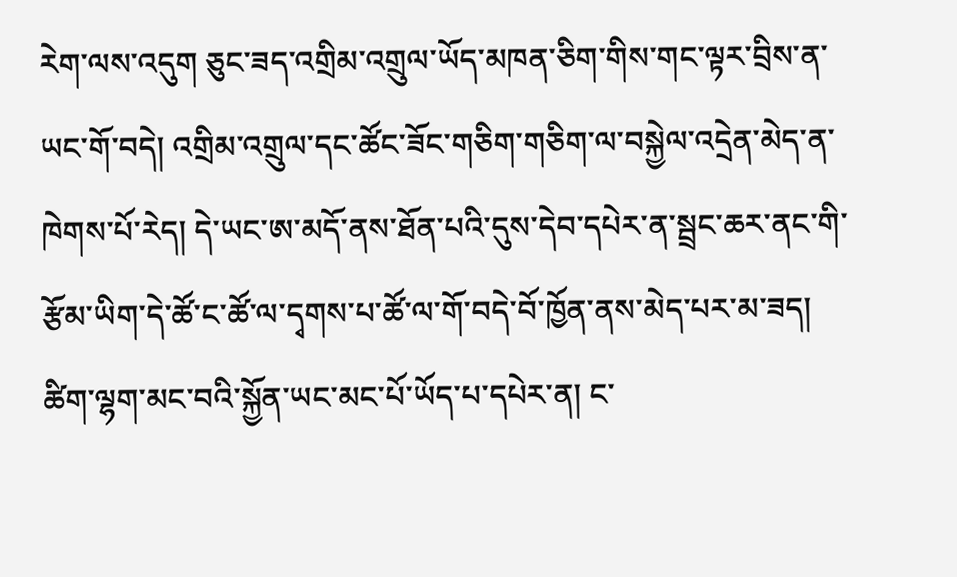རེག་ལས་འདུག ཅུང་ཟད་འགྲིམ་འགྲུལ་ཡོད་མཁན་ཅིག་གིས་གང་ལྟར་བྲིས་ན་ཡང་གོ་བདེ། འགྲིམ་འགྲུལ་དང་ཚོང་ཟོང་གཅིག་གཅིག་ལ་བསྐྱེལ་འདྲེན་མེད་ན་ཁེགས་པོ་རེད། དེ་ཡང་ཨ་མདོ་ནས་ཐོན་པའི་དུས་དེབ་དཔེར་ན་སྦྲང་ཆར་ནང་གི་རྩོམ་ཡིག་དེ་ཚོ་ང་ཚོ་ལ་དྭགས་པ་ཚོ་ལ་གོ་བདེ་བོ་ཁྱོན་ནས་མེད་པར་མ་ཟད། ཚིག་ལྷག་མང་བའི་སྐྱོན་ཡང་མང་པོ་ཡོད་པ་དཔེར་ན། ང་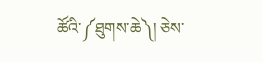ཚོའི་༼ཐུགས་ཆེ༽། ཅེས་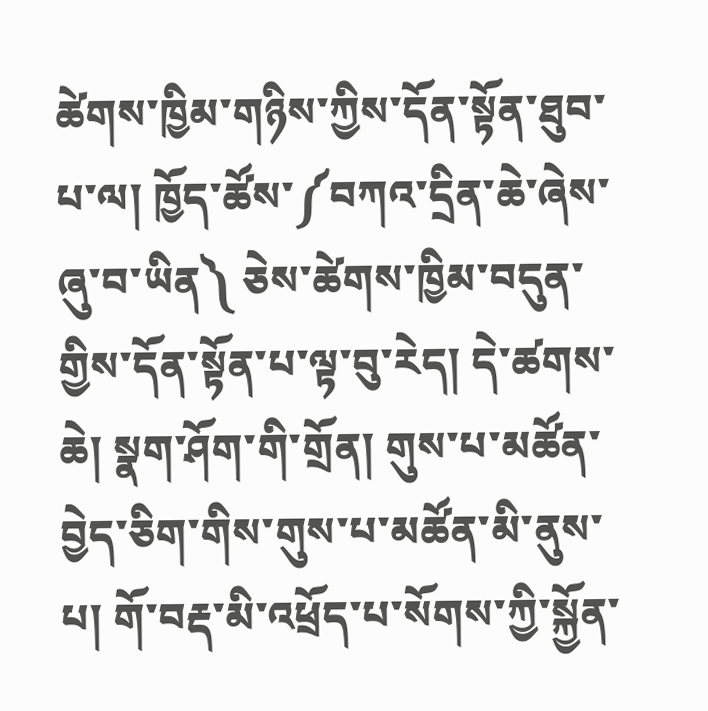ཚེགས་ཁྱིམ་གཉིས་ཀྱིས་དོན་སྟོན་ཐུབ་པ་ལ། ཁྱོད་ཚོས་༼བཀའ་དྲིན་ཆེ་ཞེས་ཞུ་བ་ཡིན༽ ཅེས་ཚེགས་ཁྱིམ་བདུན་གྱིས་དོན་སྟོན་པ་ལྟ་བུ་རེད། དེ་ཚགས་ཆེ། སྣག་ཤོག་གི་གྲོན། གུས་པ་མཚོན་བྱེད་ཅིག་གིས་གུས་པ་མཚོན་མི་ནུས་པ། གོ་བརྡ་མི་འཕྲོད་པ་སོགས་ཀྱི་སྐྱོན་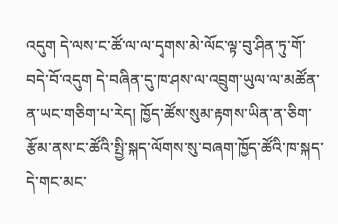འདུག དེ་ལས་ང་ཚོ་ལ་ལ་དྭགས་མེ་ལོང་ལྟ་བུ་ཤིན་ཏུ་གོ་བདེ་བོ་འདུག དེ་བཞིན་དུ་ཁ་ཤས་ལ་འབྲུག་ཡུལ་ལ་མཚོན་ན་ཡང་གཅིག་པ་རེད། ཁྱོད་ཚོས་སུམ་རྟགས་ཡིན་ན་ཅིག་རྩོམ་ནས་ང་ཚོའི་སྤྱི་སྐད་ལོགས་སུ་བཞག་ཁྱོད་ཚོའི་ཁ་སྐད་དེ་གང་མང་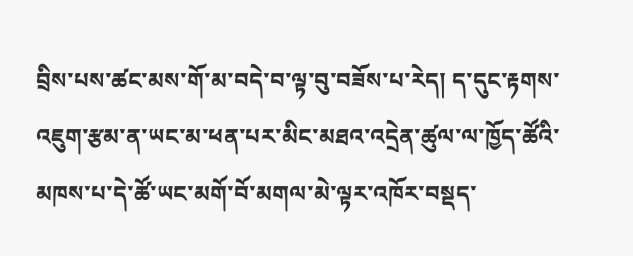བྲིས་པས་ཚང་མས་གོ་མ་བདེ་བ་ལྟ་བུ་བཟོས་པ་རེད། ད་དུང་རྟགས་འཇུག་རྩམ་ན་ཡང་མ་ཕན་པར་མིང་མཐའ་འདྲེན་ཚུལ་ལ་ཁྱོད་ཚོའི་མཁས་པ་དེ་ཚོ་ཡང་མགོ་བོ་མགལ་མེ་ལྟར་འཁོར་བསྡད་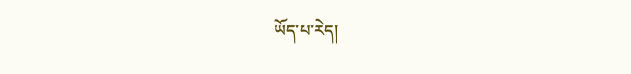ཡོད་པ་རེད།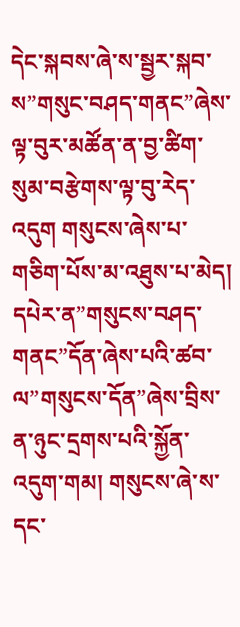དེང་སྐབས་ཞེ་ས་སྦྱར་སྐབ་ས”གསུང་བཤད་གནང”ཞེས་ལྟ་བུར་མཚོན་ན་བྱ་ཚིག་སུམ་བརྩེགས་ལྟ་བུ་རེད་འདུག གསུངས་ཞེས་པ་གཅིག་པོས་མ་འཐུས་པ་མེད། དཔེར་ན”གསུངས་བཤད་གནང”དོན་ཞེས་པའི་ཚབ་ལ”གསུངས་དོན”ཞེས་བྲིས་ན་ཉུང་དྲགས་པའི་སྐྱོན་འདུག་གམ། གསུངས་ཞེ་ས་དང་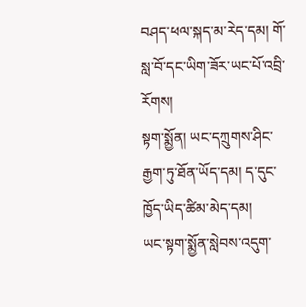བཤད་ཕལ་སྐད་མ་རེད་དམ། གོ་སླ་བོ་དང་ཡིག་ཟོར་ཡང་པོ་འབྲི་རོགས།
སྟག་སྨྱོན། ཡང་དཀྲུགས་ཤིང་རྒྱག་ཏུ་ཐོན་ཡོད་དམ། ད་དུང་ཁྱོད་ཡིད་ཚིམ་མེད་དམ།
ཡང་སྟག་སྨྱོན་སླེབས་འདུག་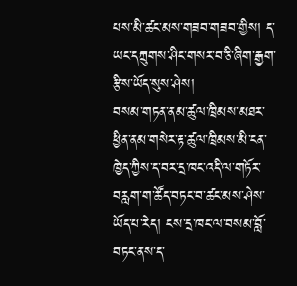པས་མི་ཚང་མས་གཟབ་གཟབ་གྱིས། ད་ཡང་དཀྲུགས་ཤིང་གསར་བ་ཅི་ཞིག་རྒྱག་རྩིས་ཡོད་སུས་ཤེས།
བསམ་གཏན་ནམ་ཚུལ་ཁྲིམས་མཐར་ཕྱིན་ནམ་གསེར་རྟ་ཚུལ་ཁྲིམས་མི་ངན་ཁྱེད་ཀྱིས་ད་བར་དྲ་ཁང་འདི་ལ་གཏོར་བརླག་ག་ཚོད་བཏང་བ་ཚང་མས་ཤེས་ཡོད་པ་རེད། ངས་དྲ་ཁང་ལ་བསམ་བློ་བཏང་ནས་ད་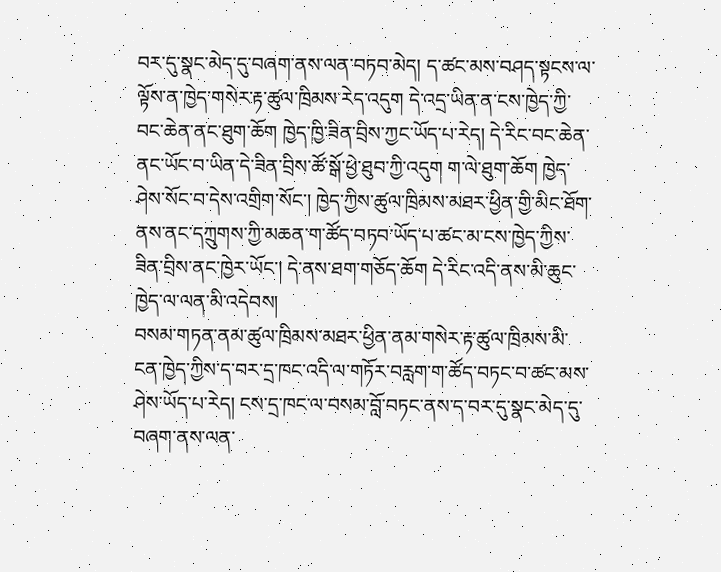བར་དུ་སྣང་མེད་དུ་བཞག་ནས་ལན་བཏབ་མེད། ད་ཚང་མས་བཤད་སྟངས་ལ་ལྟོས་ན་ཁྱེད་གསེར་རྟ་ཚུལ་ཁྲིམས་རེད་འདུག དེ་འདྲ་ཡིན་ན་ངས་ཁྱེད་ཀྱི་བང་ཆེན་ནང་ཐུག་ཆོག ཁྱེད་ཁྱི་ཟིན་བྲིས་ཀྱང་ཡོད་པ་རེད། དེ་རིང་བང་ཆེན་ནང་ཡོང་བ་ཡིན་དེ་ཟིན་བྲིས་ཚོ་སྒོ་ཕྱེ་ཐུབ་ཀྱི་འདུག ག་ལེ་ཐུག་ཆོག ཁྱེད་ཤེས་སོང་བ་དེས་འགྲིག་སོང་། ཁྱེད་ཀྱིས་ཚུལ་ཁྲིམས་མཐར་ཕྱིན་གྱི་མིང་ཐོག་ནས་ནང་དཀྲུགས་ཀྱི་མཆན་ག་ཚོད་བཏབ་ཡོད་པ་ཚང་མ་ངས་ཁྱེད་ཀྱིས་ཟིན་བྲིས་ནང་ཁྱེར་ཡོང་། དེ་ནས་ཐག་གཅོད་ཆོག དེ་རིང་འདི་ནས་མི་ཆུང་ཁྱེད་ལ་ལན་མི་འདེབས།
བསམ་གཏན་ནམ་ཚུལ་ཁྲིམས་མཐར་ཕྱིན་ནམ་གསེར་རྟ་ཚུལ་ཁྲིམས་མི་ངན་ཁྱེད་ཀྱིས་ད་བར་དྲ་ཁང་འདི་ལ་གཏོར་བརླག་ག་ཚོད་བཏང་བ་ཚང་མས་ཤེས་ཡོད་པ་རེད། ངས་དྲ་ཁང་ལ་བསམ་བློ་བཏང་ནས་ད་བར་དུ་སྣང་མེད་དུ་བཞག་ནས་ལན་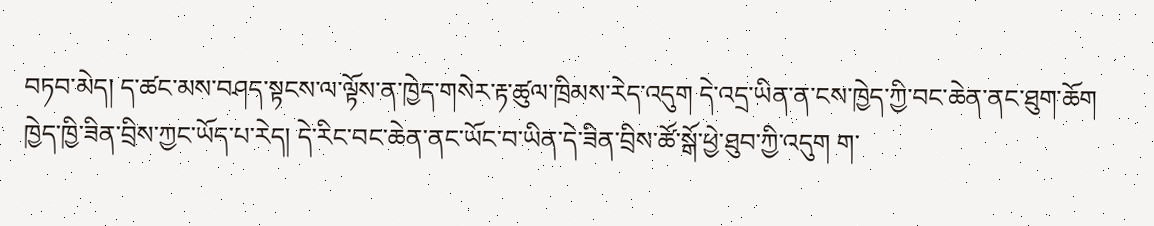བཏབ་མེད། ད་ཚང་མས་བཤད་སྟངས་ལ་ལྟོས་ན་ཁྱེད་གསེར་རྟ་ཚུལ་ཁྲིམས་རེད་འདུག དེ་འདྲ་ཡིན་ན་ངས་ཁྱེད་ཀྱི་བང་ཆེན་ནང་ཐུག་ཆོག ཁྱེད་ཁྱི་ཟིན་བྲིས་ཀྱང་ཡོད་པ་རེད། དེ་རིང་བང་ཆེན་ནང་ཡོང་བ་ཡིན་དེ་ཟིན་བྲིས་ཚོ་སྒོ་ཕྱེ་ཐུབ་ཀྱི་འདུག ག་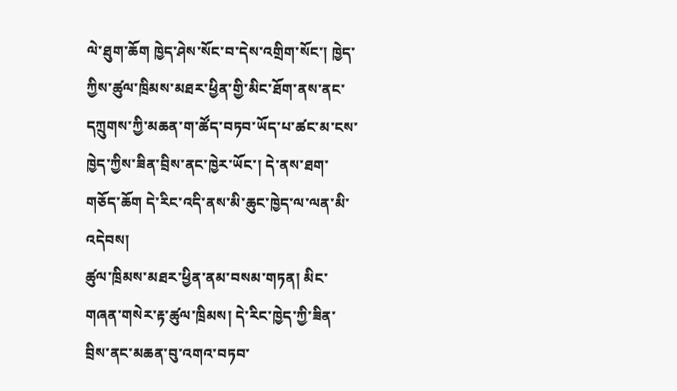ལེ་ཐུག་ཆོག ཁྱེད་ཤེས་སོང་བ་དེས་འགྲིག་སོང་། ཁྱེད་ཀྱིས་ཚུལ་ཁྲིམས་མཐར་ཕྱིན་གྱི་མིང་ཐོག་ནས་ནང་དཀྲུགས་ཀྱི་མཆན་ག་ཚོད་བཏབ་ཡོད་པ་ཚང་མ་ངས་ཁྱེད་ཀྱིས་ཟིན་བྲིས་ནང་ཁྱེར་ཡོང་། དེ་ནས་ཐག་གཅོད་ཆོག དེ་རིང་འདི་ནས་མི་ཆུང་ཁྱེད་ལ་ལན་མི་འདེབས།
ཚུལ་ཁྲིམས་མཐར་ཕྱིན་ནམ་བསམ་གཏན། མིང་གཞན་གསེར་རྟ་ཚུལ་ཁྲིམས། དེ་རིང་ཁྱེད་ཀྱི་ཟིན་བྲིས་ནང་མཆན་བུ་འགའ་བཏབ་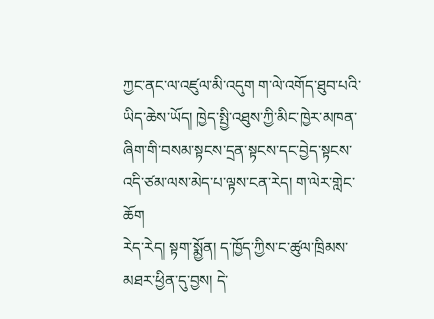ཀྱང་ནང་ལ་འཛུལ་མི་འདུག ག་ལེ་འགོད་ཐུབ་པའི་ཡིད་ཆེས་ཡོད། ཁྱེད་སྤྱི་འཐུས་ཀྱི་མིང་ཁྱེར་མཁན་ཞིག་གི་བསམ་སྟངས་དྲན་སྟངས་དང་བྱེད་སྟངས་འདི་ཙམ་ལས་མེད་པ་ལྟས་ངན་རེད། ག་ལེར་གླེང་ཆོག
རེད་རེད། སྟག་སྨྱོན། ད་ཁྱོད་ཀྱིས་ང་ཚུལ་ཁྲིམས་མཐར་ཕྱིན་དུ་བྱས། དེ་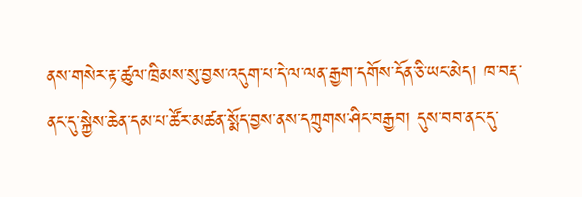ནས་གསེར་རྟ་ཚུལ་ཁྲིམས་སུ་བྱས་འདུག་པ་དེ་ལ་ལན་རྒྱག་དགོས་དོན་ཅི་ཡང་མེད། ཁ་བརྡ་ནང་དུ་སྐྱེས་ཆེན་དམ་པ་ཚོར་མཚན་སྨོད་བྱས་ནས་དཀྲུགས་ཤིང་བརྒྱབ། དུས་བབ་ནང་དུ་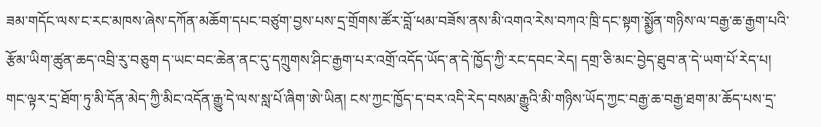ཟམ་གདོང་ལས་ང་རང་མཁས་ཞེས་དཀོན་མཆོག་དཔང་བཙུག་བྱས་པས་དྲ་གྲོགས་ཚོར་བློ་ཕམ་བཟོས་ནས་མི་འགའ་རེས་བཀའ་ཁྲི་དང་སྟག་སྨྱོན་གཉིས་ལ་བརྒྱ་ཆ་རྒྱག་པའི་རྩོམ་ཡིག་ཚུན་ཆད་འབྲི་རུ་བཅུག ད་ཡང་བང་ཆེན་ནང་དུ་དཀྲུགས་ཤིང་རྒྱག་པར་འགྲོ་འདོད་ཡོད་ན་དེ་ཁྱོད་ཀྱི་རང་དབང་རེད། དགྲ་ཅི་མང་བྱེད་ཐུབ་ན་དེ་ཡག་པོ་རེད་པ། གང་ལྟར་དྲ་ཐོག་ཏུ་མི་དོན་མེད་ཀྱི་མིང་འདོན་རྒྱུ་དེ་ལས་སླ་པོ་ཞིག་ཨེ་ཡིན། ངས་ཀྱང་ཁྱོད་ད་བར་འདི་རེད་བསམ་རྒྱུའི་མི་གཉིས་ཡོད་ཀྱང་བརྒྱ་ཆ་བརྒྱ་ཐག་མ་ཆོད་པས་དྲ་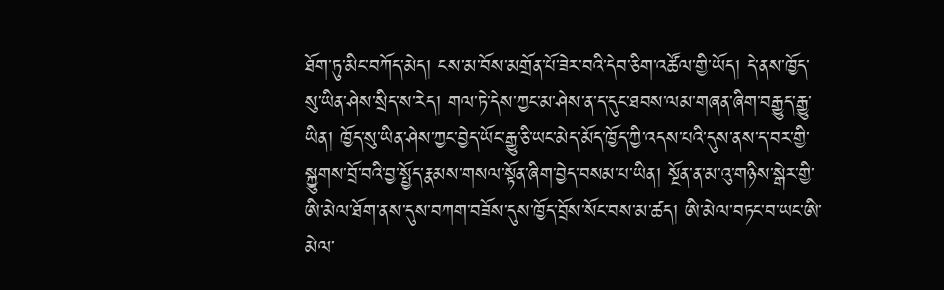ཐོག་ཏུ་མིང་བཀོད་མེད། ངས་མ་བོས་མགྲོན་པོ་ཟེར་བའི་དེབ་ཅིག་འཚོལ་གྱི་ཡོད། དེ་ནས་ཁྱོད་སུ་ཡིན་ཤེས་སྲིད་ས་རེད། གལ་ཏེ་དེས་ཀྱང་མ་ཤེས་ན་ད་དུང་ཐབས་ལམ་གཞན་ཞིག་བརྒྱུད་རྒྱུ་ཡིན། ཁྱོད་སུ་ཡིན་ཤེས་ཀྱང་བྱེད་ཡོང་རྒྱུ་ཅི་ཡང་མེད་མོད་ཁྱོད་ཀྱི་འདས་པའི་དུས་ནས་ད་བར་གྱི་སྐྱུགས་བྲོ་བའི་བྱ་སྤྱོད་རྣམས་གསལ་སྟོན་ཞིག་བྱེད་བསམ་པ་ཡིན། སྔོན་ན་མ་འུ་གཉིས་སྒེར་གྱི་ཨི་མེལ་ཐོག་ནས་དུས་བཀག་བཟོས་དུས་ཁྱོད་བྲོས་སོང་བས་མ་ཚད། ཨི་མེལ་བཏང་བ་ཡང་ཨི་མེལ་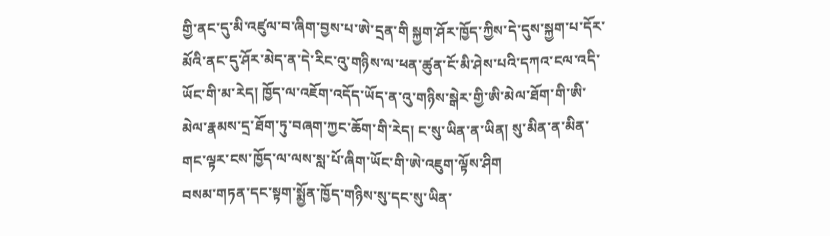གྱི་ནང་དུ་མི་འཛུལ་བ་ཞིག་བྱས་པ་ཨེ་དྲན་གི སྐྱག་ཤོར་ཁྱོད་ཀྱིས་དེ་དུས་སྐྱག་པ་དོར་མོའི་ནང་དུ་ཤོར་མེད་ན་དེ་རིང་འུ་གཉིས་ལ་ཕན་ཚུན་ངོ་མི་ཤེས་པའི་དཀའ་ངལ་འདི་ཡོང་གི་མ་རེད། ཁྱོད་ལ་འཇོག་འདོད་ཡོད་ན་འུ་གཉིས་སྒེར་གྱི་ཨི་མེལ་ཐོག་གི་ཨི་མེལ་རྣམས་དྲ་ཐོག་ཏུ་བཞག་ཀྱང་ཆོག་གི་རེད། ང་སུ་ཡིན་ན་ཡིན། སུ་མིན་ན་མིན་གང་ལྟར་ངས་ཁྱོད་ལ་ལས་སླ་པོ་ཞིག་ཡོང་གི་ཨེ་འཇུག་ལྟོས་ཤིག
བསམ་གཏན་དང་སྟག་སྨྱོན་ཁྱོད་གཉིས་སུ་དང་སུ་ཡིན་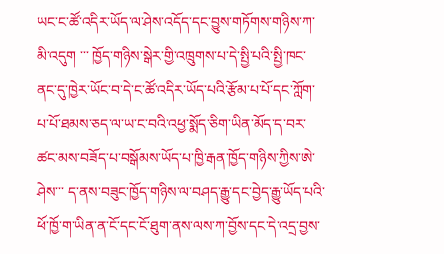ཡང་ང་ཚོ་འདིར་ཡོད་ལ་ཤེས་འདོད་དང་བྱུས་གཏོགས་གཉིས་ཀ་མི་འདུག ་་་ ཁྱོད་གཉིས་སྒེར་གྱི་འཁྲུགས་པ་དེ་སྤྱི་པའི་སྤྱི་ཁང་ནང་དུ་ཁྱེར་ཡོང་བ་དེ་ང་ཚོ་འདིར་ཡོད་པའི་རྩོམ་པ་པོ་དང་ཀློག་པ་པོ་ཐམས་ཅད་ལ་ཡ་ང་བའི་འཕྱ་སྨོད་ཅིག་ཡིན་མོད་ད་བར་ཚང་མས་བཟོད་པ་བསྒོམས་ཡོད་པ་ཁྱི་རྒན་ཁྱོད་གཉིས་ཀྱིས་ཨེ་ཤེས་་་ ད་ནས་བཟུང་ཁྱོད་གཉིས་ལ་བཤད་རྒྱུ་དང་བྱེད་རྒྱུ་ཡོད་པའི་ཕོ་ཁྱོ་ག་ཡིན་ན་ངོ་དང་ངོ་ཐུག་ནས་ལས་ཀ་བྱོས་དང་དེ་འདྲ་བྱས་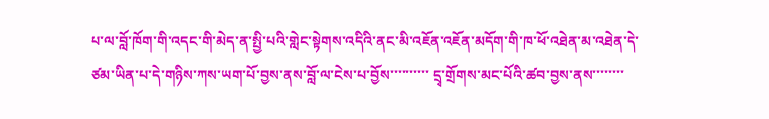པ་ལ་བློ་ཁོག་གི་འདང་གི་མེད་ན་སྤྱི་པའི་གླེང་སྟེགས་འདིའི་ནང་མི་འཇོན་འཇོན་མདོག་གི་ཁ་ཕོ་འཐེན་མ་འཐེན་དེ་ཙམ་ཡིན་པ་དེ་གཉིས་ཀས་ཡག་པོ་བྱས་ནས་བློ་ལ་ངེས་པ་བྱོས་་་་་་་་་་ དྲྭ་གྲོགས་མང་པོའི་ཚབ་བྱས་ནས་་་་་་་་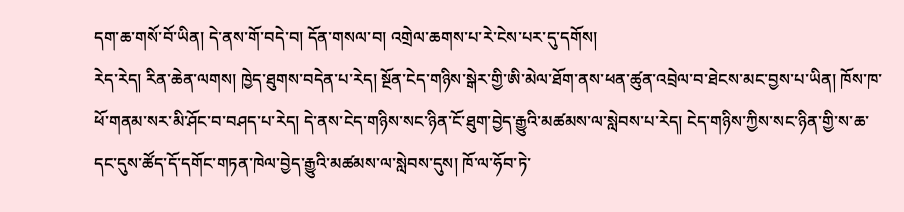དག་ཆ་གསོ་བོ་ཡིན། དེ་ནས་གོ་བདེ་བ། དོན་གསལ་བ། འགྲེལ་ཆགས་པ་རེ་ངེས་པར་དུ་དགོས།
རེད་རེད། རིན་ཆེན་ལགས། ཁྱེད་ཐུགས་བདེན་པ་རེད། སྔོན་ངེད་གཉིས་སྒེར་གྱི་ཨི་མེལ་ཐོག་ནས་ཕན་ཚུན་འབྲེལ་བ་ཐེངས་མང་བྱས་པ་ཡིན། ཁོས་ཁ་ཕོ་གནམ་སར་མི་ཤོང་བ་བཤད་པ་རེད། དེ་ནས་ངེད་གཉིས་སང་ཉིན་ངོ་ཐུག་བྱེད་རྒྱུའི་མཚམས་ལ་སླེབས་པ་རེད། ངེད་གཉིས་ཀྱིས་སང་ཉིན་གྱི་ས་ཆ་དང་དུས་ཚོད་དོ་དགོང་གཏན་ཁེལ་བྱེད་རྒྱུའི་མཚམས་ལ་སླེབས་དུས། ཁོ་ལ་ཧོབ་ཏེ་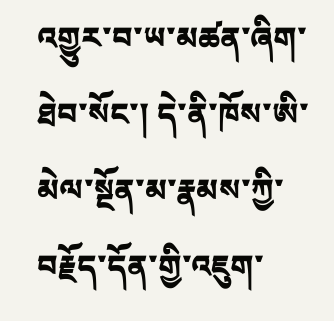འགྱུར་བ་ཡ་མཚན་ཞིག་ཐེབ་སོང་། དེ་ནི་ཁོས་ཨི་མེལ་སྔོན་མ་རྣམས་ཀྱི་བརྗོད་དོན་གྱི་འཇུག་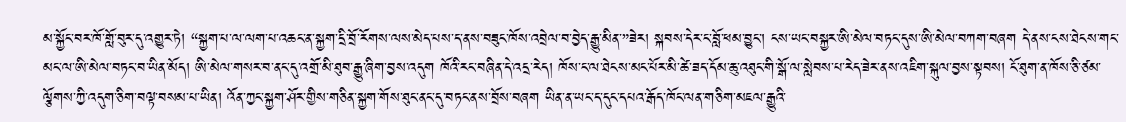མ་སྐྱོང་བར་ཁོ་གློ་བུར་དུ་འགྱུར་ཏེ། “སྐྱག་པ་ལ་ལག་པ་འཆང་ན་སྐྱག་དྲི་བྲོ་རོགས་ལས་མེད་པས་ད་ནས་བཟུང་ཁོས་འབྲེལ་བ་བྱེད་རྒྱུ་མིན་”ཟེར། སྐབས་དེར་ང་བློ་ཕམ་བྱུང་། ངས་ཡང་བསྐྱར་ཨི་མེལ་བཏང་དུས་ཨི་མེལ་བཀག་བཞག དེ་ནས་ངས་ཐེངས་གང་མང་ལ་ཨི་མེལ་བཏང་བ་ཡིན་མོད། ཨི་མེལ་གསར་བ་ནང་དུ་འགྲོ་མི་ཐུབ་རྒྱུ་ཞིག་བྱས་འདུག ཁོའི་རང་བཞིན་དེ་འདྲ་རེད། ཁོས་ང་ལ་ཐེངས་མང་པོར་མི་ཚེ་ཟད་དོམ་ཆུ་འཐུང་གི་སྒོ་ལ་སླེབས་པ་རེད་ཟེར་ནས་འཇིག་སྐུལ་བྱས་སྟབས། ངོ་ཐུག་ན་ཁོས་ཅི་ཙམ་ལྕོགས་ཀྱི་འདུག་ཅིག་བལྟ་བསམ་པ་ཡིན། འོན་ཀྱང་སྐྱག་ཤོར་གྱིས་གཅིན་སྐྱག་གོས་ཐུང་ནང་དུ་བཏང་ནས་བྲོས་བཞག ཡིན་ན་ཡང་ད་དུང་དཔའ་རྒོད་ཁོང་ལན་གཅིག་མཇལ་རྒྱུའི་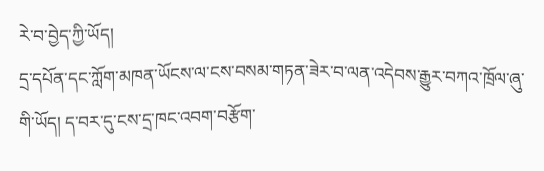རེ་བ་བྱེད་ཀྱི་ཡོད།
དྲ་དཔོན་དང་ཀློག་མཁན་ཡོངས་ལ་ངས་བསམ་གཏན་ཟེར་བ་ལན་འདེབས་རྒྱུར་བཀའ་ཁྲོལ་ཞུ་གི་ཡོད། ད་བར་དུ་ངས་དྲ་ཁང་འབག་བརྩོག་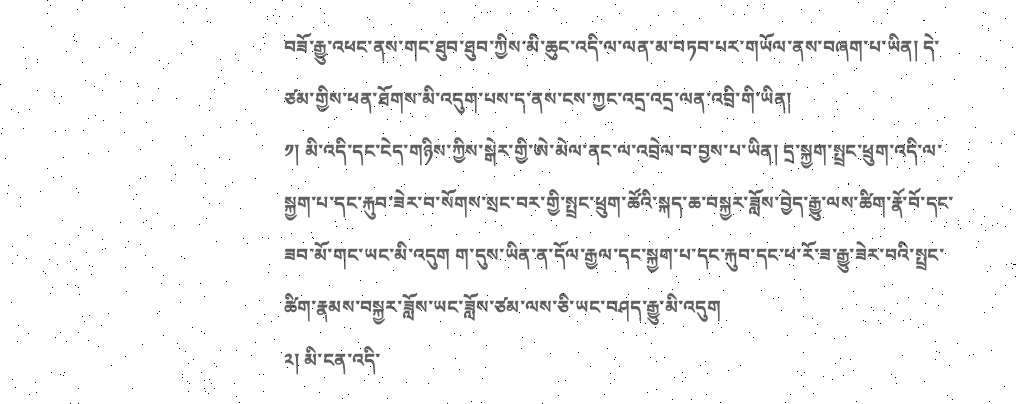བཟོ་རྒྱུ་འཕང་ནས་གང་ཐུབ་ཐུབ་ཀྱིས་མི་ཆུང་འདི་ལ་ལན་མ་བཏབ་པར་གཡོལ་ནས་བཞག་པ་ཡིན། དེ་ཙམ་གྱིས་ཕན་ཐོགས་མི་འདུག་པས་ད་ནས་ངས་ཀྱང་འདྲ་འདྲ་ལན་འབྲི་གི་ཡིན།
༡། མི་འདི་དང་ངེད་གཉིས་ཀྱིས་སྒེར་གྱི་ཨེ་མེལ་ནང་ལ་འབྲེལ་བ་བྱས་པ་ཡིན། དྲ་སྐྱག་སྤྲང་ཕྲུག་འདི་ལ་སྐྱག་པ་དང་རྐུབ་ཟེར་བ་སོགས་སྲང་བར་གྱི་སྤྲང་ཕྲུག་ཚོའི་སྐད་ཆ་བསྐྱར་ཟློས་བྱེད་རྒྱུ་ལས་ཚིག་རྣོ་བོ་དང་ཟབ་མོ་གང་ཡང་མི་འདུག ག་དུས་ཡིན་ན་དོལ་རྒྱལ་དང་སྐྱག་པ་དང་རྐུབ་དང་ཕ་རོ་ཟ་རྒྱུ་ཟེར་བའི་སྤྲང་ཚིག་རྣམས་བསྐྱར་ཟློས་ཡང་ཟློས་ཙམ་ལས་ཅི་ཡང་བཤད་རྒྱུ་མི་འདུག
༢། མི་ངན་འདི་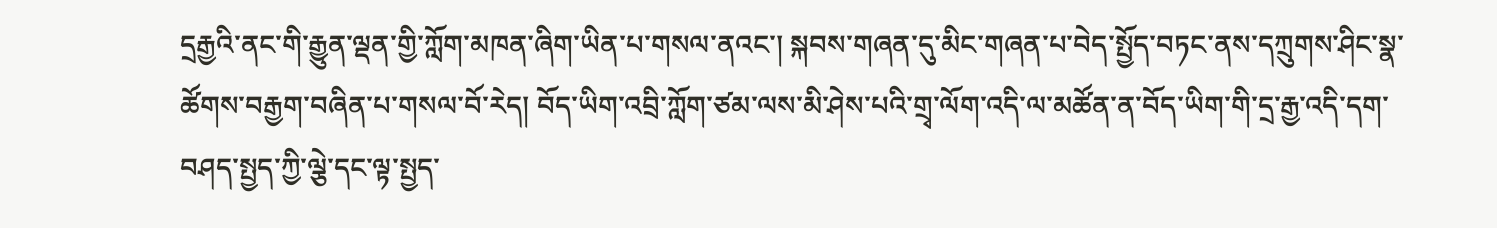དྲརྒྱའི་ནང་གི་རྒྱུན་ལྡན་གྱི་ཀློག་མཁན་ཞིག་ཡིན་པ་གསལ་ནའང་། སྐབས་གཞན་དུ་མིང་གཞན་པ་བེད་སྤྱོད་བཏང་ནས་དཀྲུགས་ཤིང་སྣ་ཚོགས་བརྒྱག་བཞིན་པ་གསལ་བོ་རེད། བོད་ཡིག་འབྲི་ཀློག་ཙམ་ལས་མི་ཤེས་པའི་གྲྭ་ལོག་འདི་ལ་མཚོན་ན་བོད་ཡིག་གི་དྲ་རྒྱ་འདི་དག་བཤད་སྤྱད་ཀྱི་ལྕེ་དང་ལྟ་སྤྱད་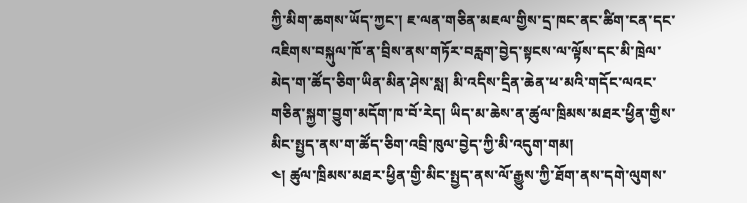ཀྱི་མིག་ཆགས་ཡོད་ཀྱང་། ཇ་ལན་གཅིན་མཇལ་གྱིས་དྲ་ཁང་ནང་ཚིག་ངན་དང་འཇིགས་བསྐུལ་ཁོ་ན་བྲིས་ནས་གཏོར་བརླག་བྱེད་སྟངས་ལ་ལྟོས་དང་མི་ཁྲེལ་མེད་ག་ཚོད་ཅིག་ཡིན་མིན་ཤེས་སླ། མི་འདིས་དྲིན་ཆེན་ཕ་མའི་གདོང་ལའང་གཅིན་སྐྱག་བྱུག་མདོག་ཁ་བོ་རེད། ཡིད་མ་ཆེས་ན་ཚུལ་ཁྲིམས་མཐར་ཕྱིན་གྱིས་མིང་སྤྱད་ནས་ག་ཚོད་ཅིག་འབྲི་ཁུལ་བྱེད་ཀྱི་མི་འདུག་གམ།
༤། ཚུལ་ཁྲིམས་མཐར་ཕྱིན་གྱི་མིང་སྤྱད་ནས་ལོ་རྒྱུས་ཀྱི་ཐོག་ནས་དགེ་ལུགས་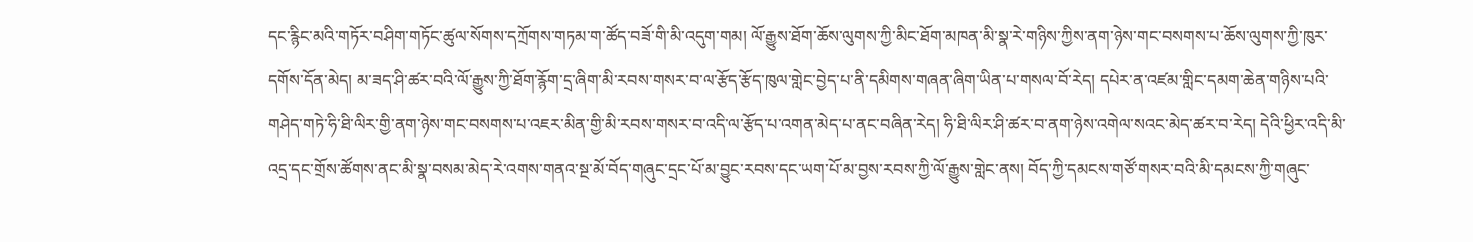དང་རྙིང་མའི་གཏོར་བཤིག་གཏོང་ཚུལ་སོགས་དཀྲོགས་གཏམ་ག་ཚོད་བཟོ་གི་མི་འདུག་གམ། ལོ་རྒྱུས་ཐོག་ཆོས་ལུགས་ཀྱི་མིང་ཐོག་མཁན་མི་སྣ་རེ་གཉིས་ཀྱིས་ནག་ཉེས་གང་བསགས་པ་ཆོས་ལུགས་ཀྱི་ཁུར་དགོས་དོན་མེད། མ་ཟད་ཤི་ཚར་བའི་ལོ་རྒྱུས་ཀྱི་ཐོག་རྙོག་དྲ་ཞིག་མི་རབས་གསར་བ་ལ་རྩོད་རྩོད་ཁུལ་གླེང་བྱེད་པ་ནི་དམིགས་གཞན་ཞིག་ཡིན་པ་གསལ་བོ་རེད། དཔེར་ན་འཛམ་གླིང་དམག་ཆེན་གཉིས་པའི་གཤེད་གཏེ་ཧི་ཐི་ལིར་གྱི་ནག་ཉེས་གང་བསགས་པ་འཇར་མིན་གྱི་མི་རབས་གསར་བ་འདི་ལ་རྩོད་པ་འགན་མེད་པ་ནང་བཞིན་རེད། ཧི་ཐི་ལིར་ཤི་ཚར་བ་ནག་ཉེས་འགེལ་སའང་མེད་ཚར་བ་རེད། དེའི་ཕྱིར་འདི་མི་འདྲ་དང་གྲོས་ཚོགས་ནང་མི་སྣ་བསམ་མེད་རེ་འགས་གནའ་སྔ་མོ་བོད་གཞུང་དྲང་པོ་མ་བྱུང་རབས་དང་ཡག་པོ་མ་བྱས་རབས་ཀྱི་ལོ་རྒྱུས་གླེང་ནས། བོད་ཀྱི་དམངས་གཙོ་གསར་བའི་མི་དམངས་ཀྱི་གཞུང་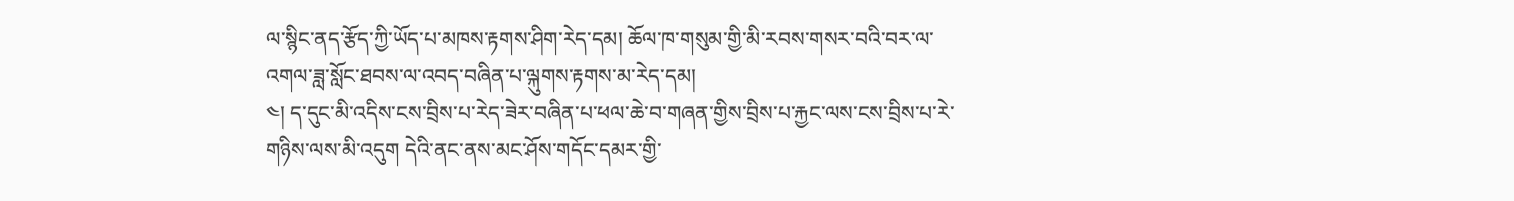ལ་སྙིང་ནད་རྩོད་ཀྱི་ཡོད་པ་མཁས་རྟགས་ཤིག་རེད་དམ། ཆོལ་ཁ་གསུམ་གྱི་མི་རབས་གསར་བའི་བར་ལ་འགལ་ཟླ་སློང་ཐབས་ལ་འབད་བཞིན་པ་ལྐུགས་རྟགས་མ་རེད་དམ།
༤། ད་དུང་མི་འདིས་ངས་བྲིས་པ་རེད་ཟེར་བཞིན་པ་ཕལ་ཆེ་བ་གཞན་གྱིས་བྲིས་པ་རྐྱང་ལས་ངས་བྲིས་པ་རེ་གཉིས་ལས་མི་འདུག དེའི་ནང་ནས་མང་ཤོས་གདོང་དམར་གྱི་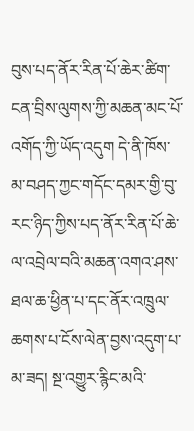བུས་པད་ནོར་རིན་པོ་ཆེར་ཚིག་ངན་བྲིས་ལུགས་ཀྱི་མཆན་མང་པོ་འགོད་ཀྱི་ཡོད་འདུག དེ་ནི་ཁོས་མ་བཤད་ཀྱང་གདོང་དམར་གྱི་བུ་རང་ཉིད་ཀྱིས་པད་ནོར་རིན་པོ་ཆེ་ལ་འབྲེལ་བའི་མཆན་འགའ་ཤས་ཐལ་ཆ་ཕྱིན་པ་དང་ནོར་འཁྲུལ་ཆགས་པ་ངོས་ལེན་བྱས་འདུག་པ་མ་ཟད། སྔ་འགྱུར་རྙིང་མའི་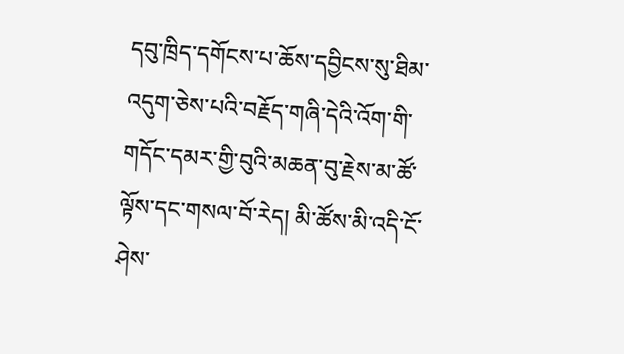དབུ་ཁྲིད་དགོངས་པ་ཆོས་དབྱིངས་སུ་ཐིམ་འདུག་ཅེས་པའི་བརྗོད་གཞི་དེའི་འོག་གི་གདོང་དམར་གྱི་བུའི་མཆན་བུ་རྗེས་མ་ཚོ་ལྟོས་དང་གསལ་བོ་རེད། མི་ཚོས་མི་འདི་ངོ་ཤེས་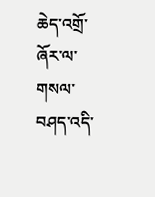ཆེད་འགྲོ་ཞོར་ལ་གསལ་བཤད་འདི་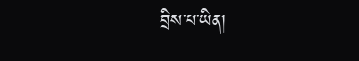བྲིས་པ་ཡིན།